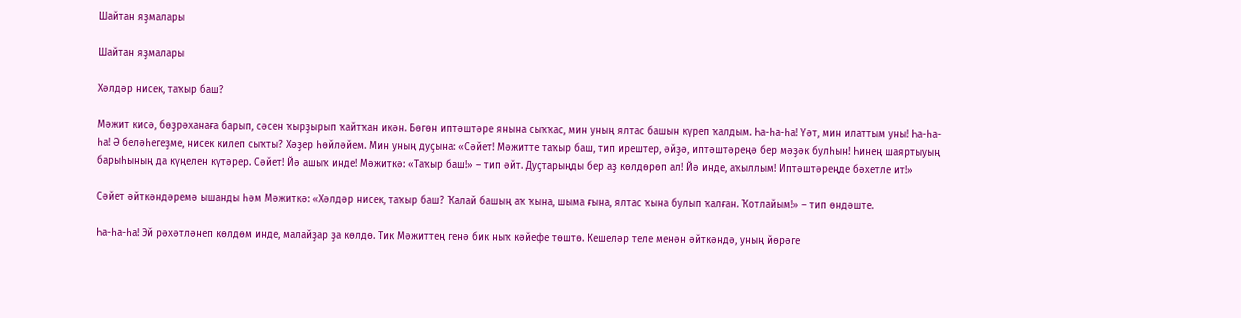Шайтан яҙмалары

Шайтан яҙмалары

Хәлдәр нисек, таҡыр баш?

Мәжит кисә, бөҙрәханаға барып, сәсен ҡырҙырып ҡайтҡан икән. Бөгөн иптәштәре янына сыҡҡас, мин уның ялтас башын күреп ҡалдым. Һа-һа-һа! Үәт, мин илаттым уны! Һа-һа-һа! Ә беләһегеҙме, нисек килеп сыҡты? Хәҙер һөйләйем. Мин уның дуҫына: «Сәйет! Мәжитте таҡыр баш, тип ирештер, әйҙә, иптәштәреңә бер мәҙәк булһын! Һинең шаяртыуың барыһының да күңелен күтәрер. Сәйет! Йә ашыҡ инде! Мәжиткә: «Таҡыр баш!» – тип әйт. Дуҫтарыңды бер аҙ көлдөрөп ал! Йә инде, аҡыллым! Иптәштәреңде бәхетле ит!»

Сәйет әйткәндәремә ышанды һәм Мәжиткә: «Хәлдәр нисек, таҡыр баш? Ҡалай башың аҡ ҡына, шыма ғына, ялтас ҡына булып ҡалған. Ҡотлайым!» – тип өндәште.

Һа-һа-һа! Эй рәхәтләнеп көлдөм инде, малайҙар ҙа көлдө. Тик Мәжиттең генә бик ныҡ кәйефе төштө. Кешеләр теле менән әйткәндә, уның йөрәге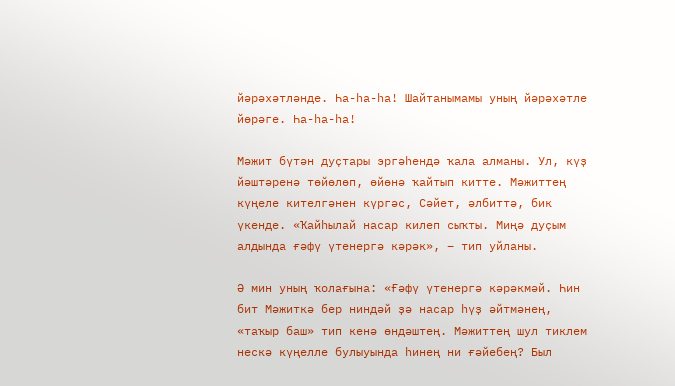йәрәхәтләнде. Һа-һа-һа! Шайтанымамы уның йәрәхәтле йөрәге. Һа-һа-һа!

Мәжит бүтән дуҫтары эргәһендә ҡала алманы. Ул, күҙ йәштәренә төйөлөп, өйөнә ҡайтып китте. Мәжиттең күңеле кителгәнен күргәс, Сәйет, әлбиттә, бик үкенде. «Ҡайһылай насар килеп сыҡты. Миңә дуҫым алдында ғәфү үтенергә кәрәк», – тип уйланы.

Ә мин уның ҡолағына: «Ғәфү үтенергә кәрәкмәй. Һин бит Мәжиткә бер ниндәй ҙә насар һүҙ әйтмәнең, «таҡыр баш» тип кенә өндәштең. Мәжиттең шул тиклем нескә күңелле булыуында һинең ни ғәйебең? Был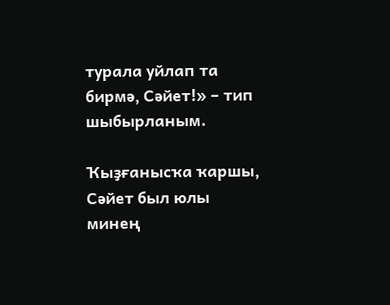турала уйлап та бирмә, Сәйет!» – тип шыбырланым.

Ҡыҙғанысҡа ҡаршы, Сәйет был юлы минең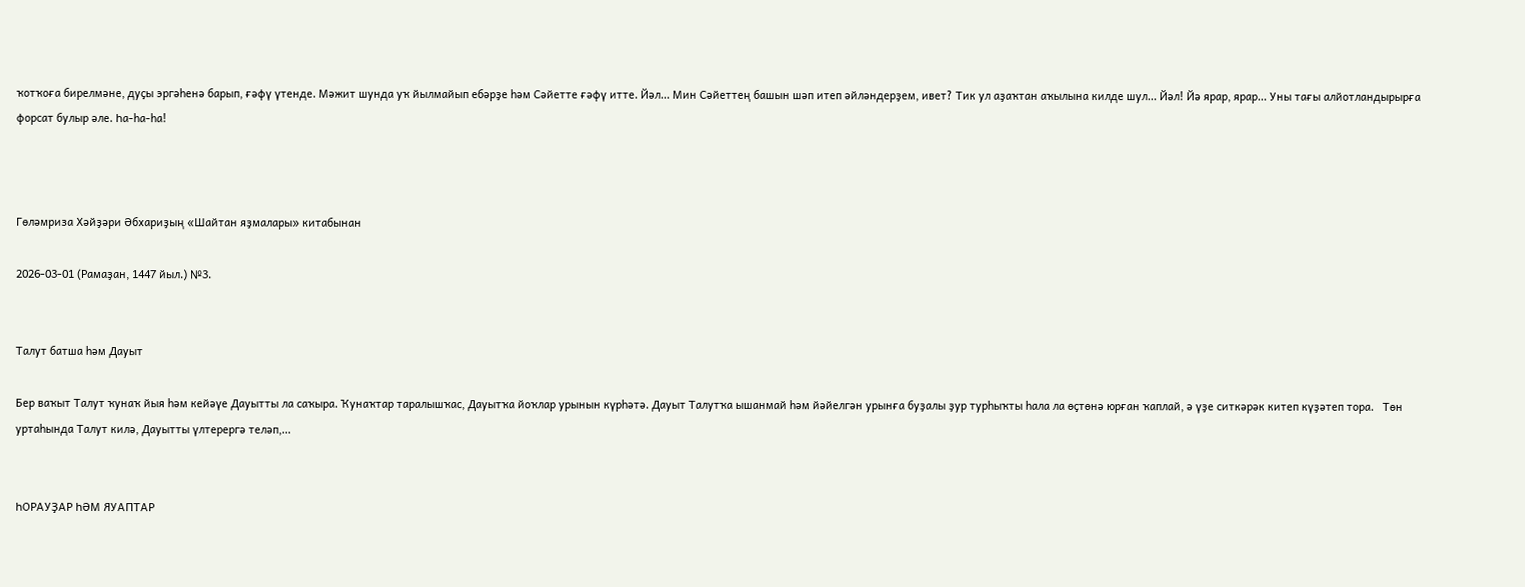ҡотҡоға бирелмәне, дуҫы эргәһенә барып, ғәфү үтенде. Мәжит шунда уҡ йылмайып ебәрҙе һәм Сәйетте ғәфү итте. Йәл... Мин Сәйеттең башын шәп итеп әйләндерҙем, ивет? Тик ул аҙаҡтан аҡылына килде шул... Йәл! Йә ярар, ярар... Уны тағы алйотландырырға форсат булыр әле. Һа-һа-һа!



Гөләмриза Хәйҙәри Әбхариҙың «Шайтан яҙмалары» китабынан

2026-03-01 (Рамаҙан, 1447 йыл.) №3.


Талут батша һәм Дауыт

Бер ваҡыт Талут ҡунаҡ йыя һәм кейәүе Дауытты ла саҡыра. Ҡунаҡтар таралышҡас, Дауытҡа йоҡлар урынын күрһәтә. Дауыт Талутҡа ышанмай һәм йәйелгән урынға буҙалы ҙур турһыҡты һала ла өҫтөнә юрған ҡаплай, ә үҙе ситкәрәк китеп күҙәтеп тора.   Төн уртаһында Талут килә, Дауытты үлтерергә теләп,...


ҺОРАУҘАР ҺӘМ ЯУАПТАР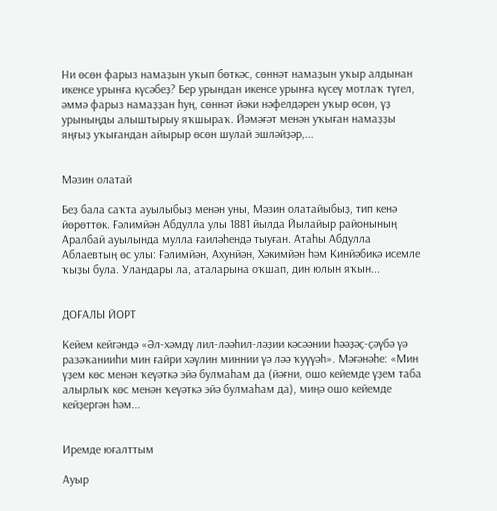Ни өсөн фарыз намаҙын уҡып бөткәс, сөннәт намаҙын уҡыр алдынан икенсе урынға күсәбеҙ? Бер урындан икенсе урынға күсеү мотлаҡ түгел, әммә фарыз намаҙҙан һуң, сөннәт йәки нәфелдәрен уҡыр өсөн, үҙ урыныңды алыштырыу яҡшыраҡ. Йәмәғәт менән уҡыған намаҙҙы яңғыҙ уҡығандан айырыр өсөн шулай эшләйҙәр,...


Мәзин олатай

Беҙ бала саҡта ауылыбыҙ менән уны, Мәзин олатайыбыҙ, тип кенә йөрөттөк. Ғәлимйән Абдулла улы 1881 йылда Йылайыр районының Аралбай ауылында мулла ғаиләһендә тыуған. Атаһы Абдулла Аблаевтың өс улы: Ғәлимйән, Ахунйән, Хәкимйән һәм Кинйәбикә исемле ҡыҙы була. Уландары ла, аталарына оҡшап, дин юлын яҡын...


ДОҒАЛЫ ЙОРТ

Кейем кейгәндә «Әл-хәмдү лил-ләәһил-ләҙии кәсәәнии һәәҙәҫ-ҫәүбә үә разәҡанииһи мин ғайри хәүлин миннии үә ләә ҡуүүәһ». Мәғәнәһе: «Мин үҙем көс менән ҡеүәткә эйә булмаһам да (йәғни, ошо кейемде үҙем таба алырлыҡ көс менән ҡеүәткә эйә булмаһам да), миңә ошо кейемде кейҙергән һәм...


Иремде юғалттым

Ауыр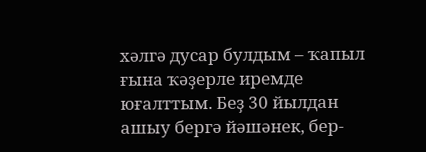хәлгә дусар булдым – ҡапыл ғына ҡәҙерле иремде юғалттым. Беҙ 30 йылдан ашыу бергә йәшәнек, бер-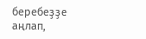беребеҙҙе аңлап,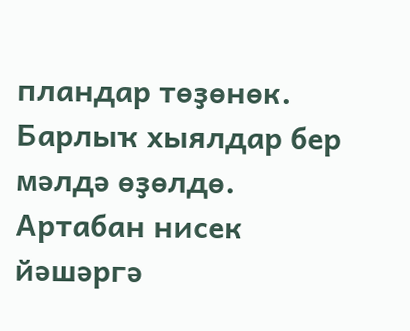пландар төҙөнөк. Барлыҡ хыялдар бер мәлдә өҙөлдө. Артабан нисек йәшәргә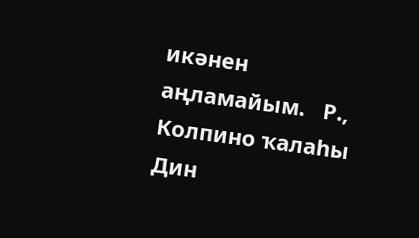икәнен аңламайым.   Р., Колпино ҡалаһы   Дин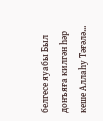белгесе яуабы Был донъяға килгән һәр кеше Аллаһу Тәғәлә...